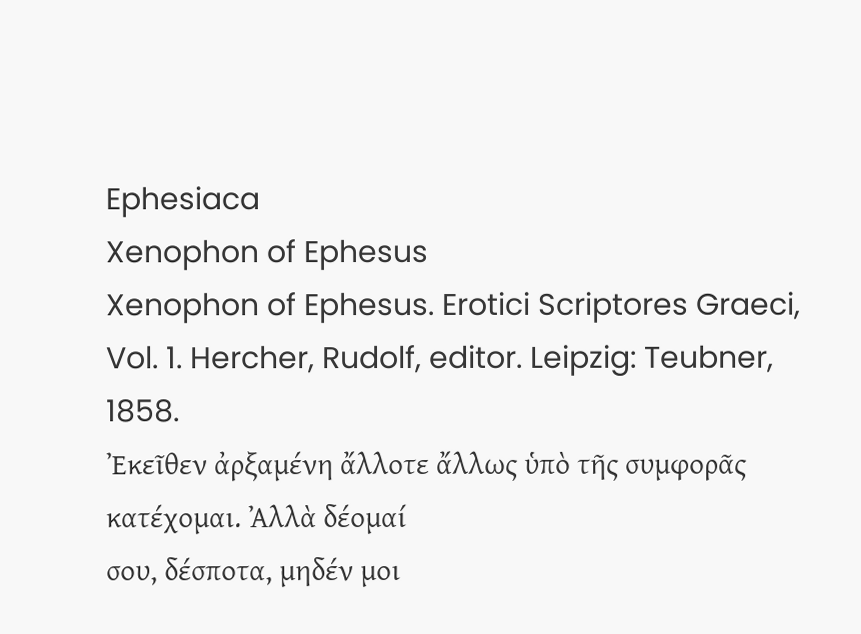Ephesiaca
Xenophon of Ephesus
Xenophon of Ephesus. Erotici Scriptores Graeci, Vol. 1. Hercher, Rudolf, editor. Leipzig: Teubner, 1858.
Ἐκεῖθεν ἀρξαμένη ἄλλοτε ἄλλως ὑπὸ τῆς συμφορᾶς κατέχομαι. Ἀλλὰ δέομαί
σου, δέσποτα, μηδέν μοι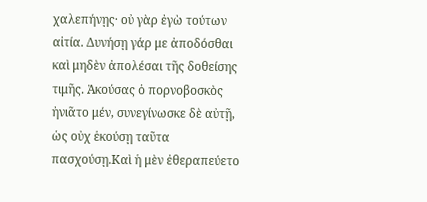χαλεπήνῃς· οὐ γὰρ ἐγὼ τούτων αἰτία. Δυνήσῃ γάρ με ἀποδόσθαι καὶ μηδὲν ἀπολέσαι τῆς δοθείσης τιμῆς. Ἀκούσας ὁ πορνοβοσκὸς ἠνιᾶτο μέν, συνεγίνωσκε δὲ αὐτῇ, ὡς οὐχ ἑκούσῃ ταῦτα πασχούσῃ.Καὶ ἡ μὲν ἐθεραπεύετο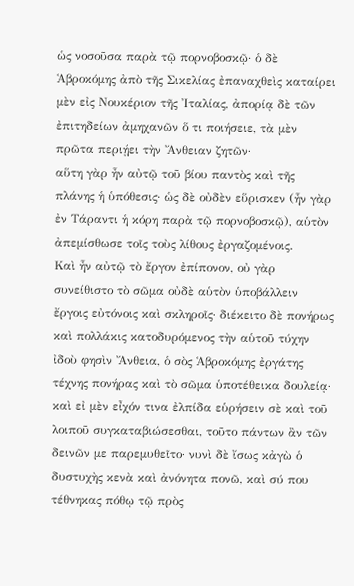ὡς νοσοῦσα παρὰ τῷ πορνοβοσκῷ· ὁ δὲ Ἁβροκόμης ἀπὸ τῆς Σικελίας ἐπαναχθεὶς καταίρει μὲν εἰς Νουκέριον τῆς Ἰταλίας, ἀπορίᾳ δὲ τῶν ἐπιτηδείων ἀμηχανῶν ὅ τι ποιήσειε, τὰ μὲν πρῶτα περιῄει τὴν Ἄνθειαν ζητῶν·
αὕτη γὰρ ἦν αὐτῷ τοῦ βίου παντὸς καὶ τῆς πλάνης ἡ ὑπόθεσις· ὡς δὲ οὐδὲν εὕρισκεν (ἦν γὰρ ἐν Τάραντι ἡ κόρη παρὰ τῷ πορνοβοσκῷ), αὑτὸν ἀπεμίσθωσε τοῖς τοὺς λίθους ἐργαζομένοις.
Καὶ ἦν αὐτῷ τὸ ἔργον ἐπίπονον, οὐ γὰρ συνείθιστο τὸ σῶμα οὐδὲ αὑτὸν ὑποβάλλειν ἔργοις εὐτόνοις καὶ σκληροῖς· διέκειτο δὲ πονήρως καὶ πολλάκις κατοδυρόμενος τὴν αὑτοῦ τύχην ἰδοὺ φησὶν Ἄνθεια, ὁ σὸς Ἁβροκόμης ἐργάτης τέχνης πονήρας καὶ τὸ σῶμα ὑποτέθεικα δουλείᾳ·
καὶ εἰ μὲν εἶχόν τινα ἐλπίδα εὑρήσειν σὲ καὶ τοῦ λοιποῦ συγκαταβιώσεσθαι, τοῦτο πάντων ἂν τῶν δεινῶν με παρεμυθεῖτο· νυνὶ δὲ ἴσως κἀγὼ ὁ δυστυχὴς κενὰ καὶ ἀνόνητα πονῶ, καὶ σύ που τέθνηκας πόθῳ τῷ πρὸς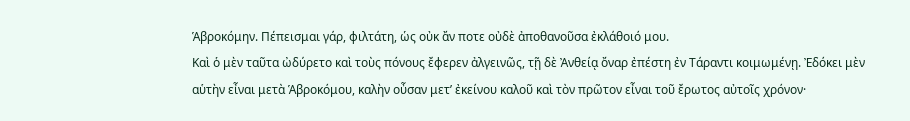Ἁβροκόμην. Πέπεισμαι γάρ, φιλτάτη, ὡς οὐκ ἄν ποτε οὐδὲ ἀποθανοῦσα ἐκλάθοιό μου.
Καὶ ὁ μὲν ταῦτα ὠδύρετο καὶ τοὺς πόνους ἔφερεν ἀλγεινῶς, τῇ δὲ Ἀνθείᾳ ὄναρ ἐπέστη ἐν Τάραντι κοιμωμένῃ. Ἐδόκει μὲν αὑτὴν εἶναι μετὰ Ἁβροκόμου, καλὴν οὖσαν μετʼ ἐκείνου καλοῦ καὶ τὸν πρῶτον εἶναι τοῦ ἔρωτος αὐτοῖς χρόνον·